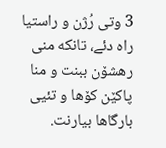3 وتی رُژن و راستیا راه دئے، تانکه منی رهشۆن ببنت و منا پاکێن کۆها و تئیی بارگاها بیارنت.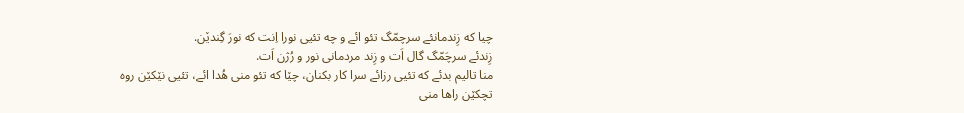چیا که زِندمانئے سرچمّگ تئو ائے و چه تئیی نورا اِنت که نورَ گِندێن.
زِندئے سرچَمّگ گال اَت و زِند مردمانی نور و رُژن اَت.
منا تالیم بدئے که تئیی رزائے سرا کار بکنان، چێا که تئو منی هُدا ائے، تئیی نێکێن روه تچکێن راها منی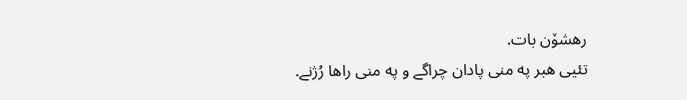رهشۆن بات.
تئیی هبر په منی پادان چراگے و په منی راها رُژنے.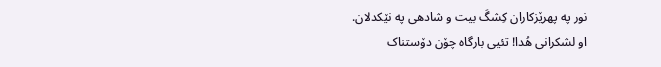نور په پهرێزکاران کِشگَ بیت و شادهی په نێکدلان.
او لشکرانی هُدا! تئیی بارگاه چۆن دۆستناک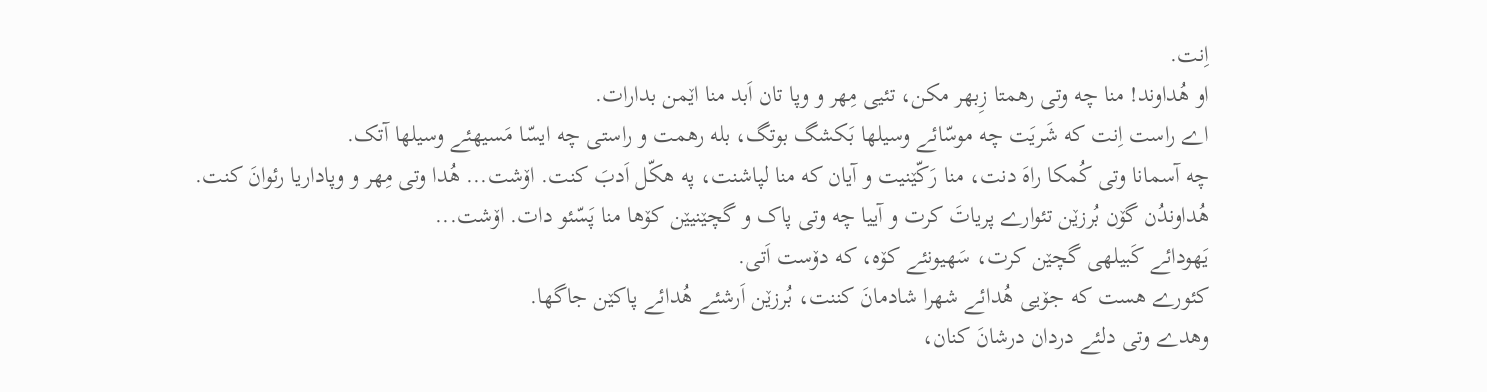اِنت.
او هُداوند! منا چه وتی رهمتا زِبهر مکن، تئیی مِهر و وپا تان اَبد منا اێمن بدارات.
اے راست اِنت که شَریَت چه موسّائے وسیلها بَکشگ بوتگ، بله رهمت و راستی چه ایسّا مَسیهئے وسیلها آتک.
چه آسمانا وتی کُمکا راهَ دنت، منا رَکّێنیت و آیان که منا لپاشنت، په هکّل اَدبَ کنت. اۆشت... هُدا وتی مِهر و وپاداریا رئوانَ کنت.
هُداوندُن گۆن بُرزێن تئوارے پریاتَ کرت و آییا چه وتی پاک و گچێنیێن کۆها منا پَسّئو دات. اۆشت...
یَهودائے کَبیلهی گچێن کرت، سَهیونئے کۆه، که دۆست اَتی.
کئورے هست که جۆیی هُدائے شهرا شادمانَ کننت، بُرزێن اَرشئے هُدائے پاکێن جاگها.
وهدے وتی دلئے دردان درشانَ کنان،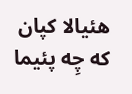هئیالا کپان که چِه پئیما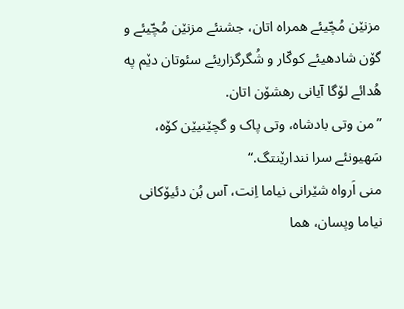مزنێن مُچّیئے همراه اتان، جشنئے مزنێن مُچّیئے و گۆن شادهیئے کوکّار و شُگرگزاریئے سئوتان دێم په هُدائے لۆگا آیانی رهشۆن اتان.
”من وتی بادشاه، وتی پاک و گچێنیێن کۆه، سَهیونئے سرا نندارێنتگ.“
منی اَرواه شێرانی نیاما اِنت، آس بُن دئیۆکانی نیاما وپسان، هما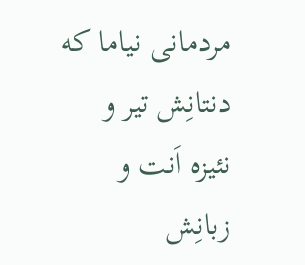مردمانی نیاما که دنتانِش تیر و نئیزه اَنت و زبانِش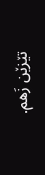تێزێن زَهم.